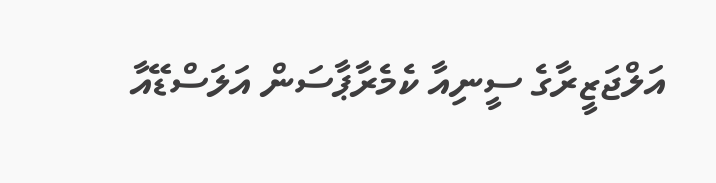އަލްޖަޒީރާގެ ސީނިއާ ކެމެރާޕާސަން އަލަސްޑޭއާ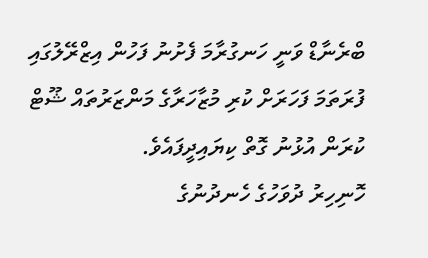ބްރެނާޑް ވަނީ ހަނގުރާމަ ފެށުނު ފަހުން އިޒްރޭލުގައި ފުރަތަމަ ފަހަރަށް ކުރި މުޒާހަރާގެ މަންޒަރުތައް ޝޫޓް ކުރަން އުޅުނު ގޮތް ކިޔައިދީފައެވެ.
ހޮނިހިރު ދުވަހުގެ ހެނދުނުގެ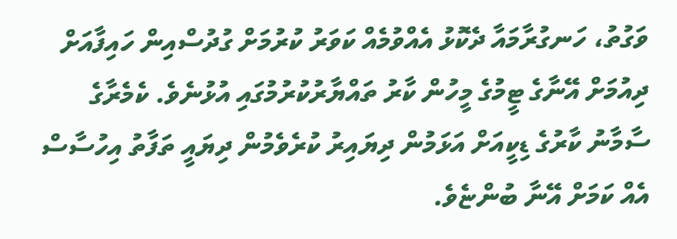ވަގުތު، ހަނގުރާމައާ ދެކޮޅު އެއްވުމެއް ކަވަރު ކުރުމަށް ގުދުސްއިން ހައިފާއަށް ދިއުމަށް އޭނާގެ ޓީމުގެ މީހުން ކާރު ތައްޔާރުކުރުމުގައި އުޅުނެވެ. ކެމެރާގެ ސާމާނު ކާރުގެ ޑިކީއަށް އަޅަމުން ދިޔައިރު ކުރެވެމުން ދިޔައީ ތަފާތު އިހުސާސް އެއް ކަމަށް އޭނާ ބުންޏެވެ.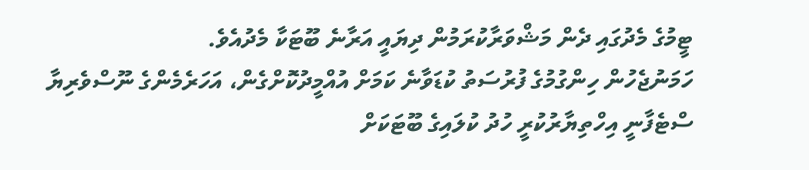ޓީމުގެ މެދުގައި ދެން މަޝްވަރާކުރަމުން ދިޔައީ އަރާނެ ބޫޓަކާ މެދުއެވެ.
ހަމަނުޖެހުން ހިންގުމުގެ ފުރުސަތު ކުޑަވާނެ ކަމަށް އުއްމީދުކޮށްގެން، އަހަރެމެންގެ ނޫސްވެރިޔާ ސްޓެފާނީ އިހްތިޔާރުކުރީ ހުދު ކުލައިގެ ބޫޓަކަށް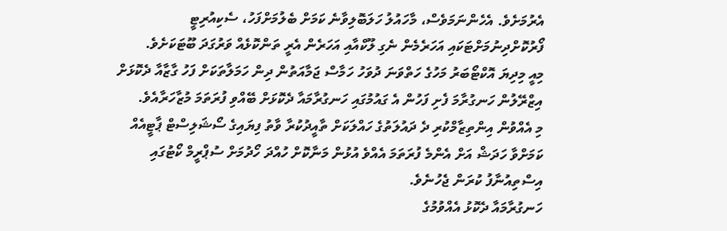އެރުމަށެވެ. އެހެންނަމަވެސް، މާހައުލު ހަލަބޮލިވާނެ ކަމަށް ބެލުމަށްފަހު، ސެކިއުރިޓީ ފޯރުކޮށްދިނުމަށްޓަކައި އަހަރެމެން ނެގި ލޫކްއާއި އަހަރެން އެރީ ތަންކޮޅެއް ވަރުގަދަ ބޫޓަކަށެވެ.
މިއީ މިދިޔަ އޮކްޓޯބަރު މަހުގެ ހަތްވަނަ ދުވަހު ހަމާސް ޖަމާއަތުން ދިން ހަމަލާތަކަށް ފަހު ގާޒާއާ ދެކޮޅަށް އިޒްރޭލުން ހަނގުރާމަ ފެށި ފަހުން އެ ގައުމުގައި ހަނގުރާމައާ ދެކޮޅަށް ބޭއްވި ފުރަތަމަ މުޒާހަރާއެވެ.
މި އެއްވުން އިންތިޒާމްކުރި ދެ ދައުލަތުގެ ހައްލަކަށް ތާއީދުކުރާ ވާތު ފިޔައިގެ ސޯޝަލިސްޓް ޕާޓީއެއް ކަމަށްވާ ހަދަޝް އަށް އެންމެ ފުރަތަމަ އެއްވެ އުޅުން މަނާކޮށް ހުއްދަ ހޯދުމަށް ސުޕްރީމް ކޯޓުގައި އިސްތިއުނާފު ކުރަން ޖެހުނެވެ.
ހަނގުރާމައާ ދެކޮޅު އެއްވުމުގެ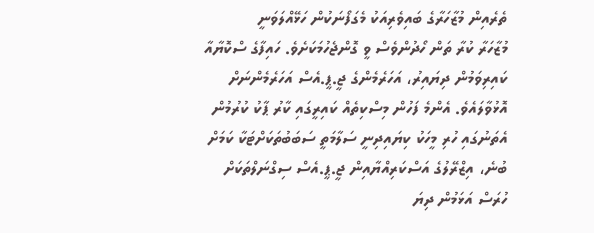ތެރެއިން މުޒާހަރާގެ ބައިވެރިއަކު މެގަފޯނަކުން ހަޅޭއްލަވަނީ
މުޒާހަރާ ކުރާ ތަން ހޯދުންވެސް ވީ ގޮންޖެހުމަކަށެވެ. ހައިފާގެ ސްކޮޔާއާ ކައިރިވަމުން ދިޔައިރު، އަހަރެމެންގެ ޖީ.ޕީ.އެސް އަހަރެމެންނަށް އޮޅުވާލައެވެ. އެންމެ ފަހުން މިސްކިތެއް ކައިރީގައި ކާރު ޕާކު ކުރުމުން އެތަނުގައި ހުރި މީހަކު ކިޔައިދިނީ ސަލާމަތީ ސަބަބުތަކަށްޓަކާ ކަމަށް ބުނެ، އިޒްރޭލުގެ އަސްކަރިއްޔާއިން ޖީ.ޕީ.އެސް ސިގްނަލްތަކަށް ހުރަސް އަޅަމުން ދިޔަ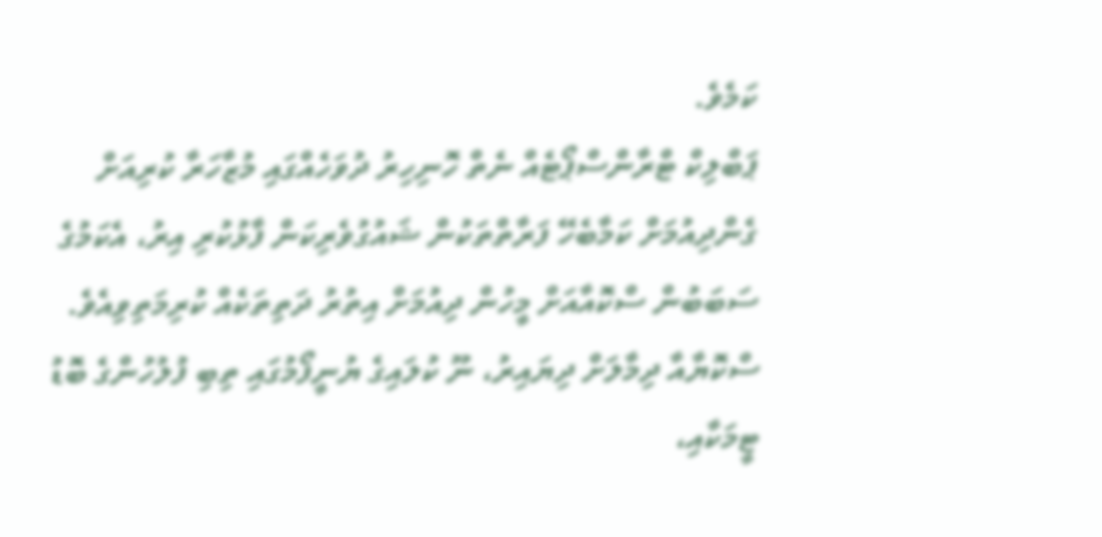ކަމެވެ.
ޕަބްލިކް ޓްރާންސްޕޯޓެއް ނެތް ހޮނިހިރު ދުވަހެއްގައި މުޒާހަރާ ކުރިއަށް ގެންދިއުމަށް ކަމާބެހޭ ފަރާތްތަކުން ޝައުގުވެރިކަން ފާޅުކުރި އިރު، އެކަމުގެ ސަބަބުން ސްކޮއާއަށް މީހުން ދިއުމަށް އިތުރު ދަތިތަކެއް ކުރިމަތިވިއެވެ.
ސްކޮޔާއާ ދިމާލަށް ދިޔައިރު، ނޫ ކުލައިގެ ޔުނީފޯމުގައި ތިބި ފުލުހުންގެ ބޮޑު ޓީމަކާއި،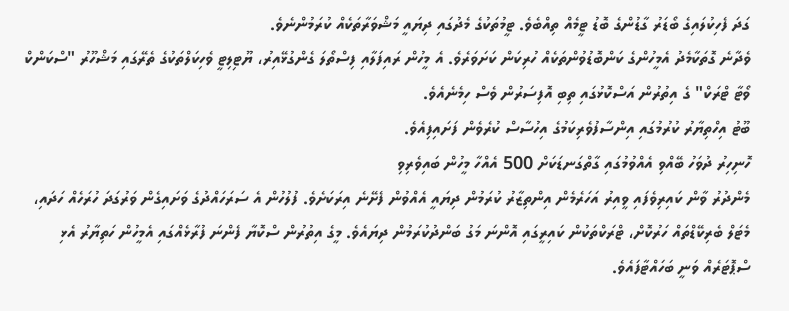ގަދަ ފެހިކުލައިގެ ބޯޑަރު ގާޑުންގެ ބޮޑު ޓީމެއް ތިއްބެވެ. ޓީމުތަކުގެ މެދުގައި ދިޔައީ މަޝްވަރާތަކެއް ކުރަމުންނެވެ.
ވެދާނެ ގޮތަކާމެދު އެމީހުންގެ ކަންބޮޑުވުންތަކެއް ހުރިކަން ކަށަވަރެވެ. އެ މީހުން ރައިފަލާއި ފިސްތޯލަ ގެންގުޅޭއިރު، ޔޫޓިލިޓީ ވެހިކަލްތަކުގެ ތެރޭގައި މަޝްހޫރު "ސްކަންކް ވޯޓާ ޓްރަކް" ގެ އިތުރުން އަސްކޮޅުގައި ތިބި އޮފިސަރުން ވެސް ހިމެނެއެވެ.
ބޫޓު އިހްތިޔާރު ކުރުމުގައި އިންސާފުވެރިކަމުގެ އިހުސާސް ކުރެވެން ފަށައިފިއެވެ.
ހޮނިހިރު ދުވަހު ބޭއްވި އެއްވުމުގައި ގާތްގަނޑަކަށް 500 އެއްހާ މީހުން ބައިވެރިވި
މެންދުރު ވާން ކައިރިވެފައި ވީއިރު އަހަރެމެން އިންތިޒާރު ކުރަމުން ދިޔައީ އެއްވުން ފެށޭނެ އިރަކަށެވެ. ފުލުހުން އެ ސަރަހައްދުގެ ވަށައިގެން ވަރުގަދަ ހުރަހެއް ހަދައި، މެޓަލް ބެރިކޭޑްތައް ހަރުކޮށް، ޓްރަކްތަކުން ކައިރީގައި އޮންނަ މަގު ބަންދުކުރަމުން ދިޔައެވެ. މީގެ އިތުރުން ސްކޮޔާ ފެންނަ ފުރާޅެއްގައި އެމީހުން ހަތިޔާރު އެޅި ސްޕޮޓަރެއް ވަނީ ބަހައްޓާފައެވެ.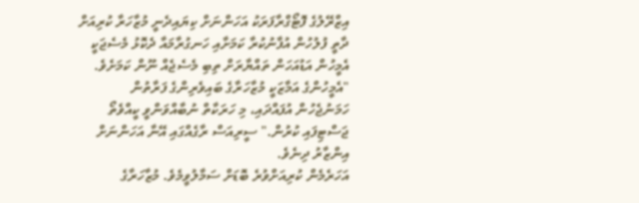އިޒްރޭލުގެ ފޮޓޯގްރާފަރަކު އަހަންނަށް ކިޔައިދެނީ މުޒާހަރާ ކުރިއަށް ދާތީ ފުލުހުން އުފާނުކުރާ ކަމަށާއި ހަނގުރާމައާ ދެކޮޅު މެސެޖަކީ އެމީހުން އަޑުއަހަން ތައްޔާރަށް ތިބި މެސެޖެއް ނޫން ކަމަށެވެ.
"އެމީހުންގެ އަމާޒަކީ މުޒާހަރާގެ ބައިވެރިންގެ ފަރާތުން ހަމަނުޖެހުން އުފައްދައި، މި ހަރަކާތް ނުބާއްވަންވީ ކީއްވެތޯ ޖަސްޓިފައި ކުރުން." ސީރިއަސް ރާގެއްގައި އޭނާ އަހަންނަށް އިންޒާރު ދިނެވެ.
އަހަރެމެން ކުރިއަށްވުރެ ބޮޑަށް ސަމާލުވީމެވެ. މުޒާހަރާގެ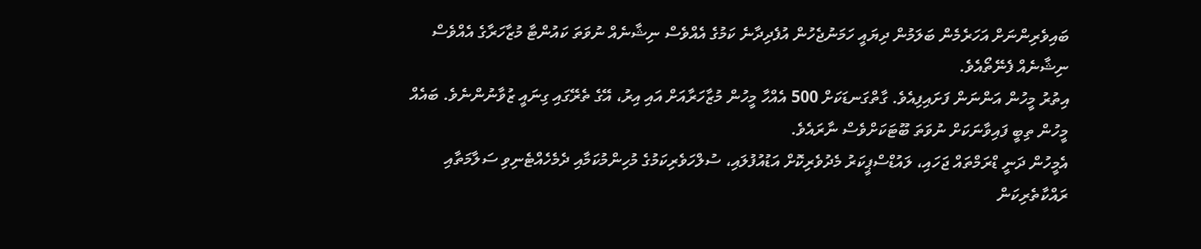ބައިވެރިންނަށް އަހަރެމެން ބަލަމުން ދިޔައީ ހަމަނުޖެހުން އުފެދިދާނެ ކަމުގެ އެއްވެސް ނިޝާނެއް ނުވަތަ ކައުންޓާ މުޒާހަރާގެ އެއްވެސް ނިޝާނެއް ފެނޭތޯއެވެ.
އިތުރު މީހުން އަންނަން ފަށައިފިއެވެ. ގާތްގަނޑަކަށް 500 އެއްހާ މީހުން މުޒާހަރާއަށް އައި އިރު، އޭގެ ތެރޭގައި ގިނައީ ޒުވާނުންނެވެ. ބައެއް މީހުން ތިބީ ފައިވާނަކަށް ނުވަތަ ބޫޓަކަށްވެސް ނާރައެވެ.
އެމީހުން ދަނީ ޑްރަމްތައް ޖަހައި، ލައުޑްސްޕީކަރު މެދުވެރިކޮށް އަޑުއުފުލައި، ސުލްހަވެރިކަމުގެ މުހިންމުކަމާއި ދެމެހެއްޓެނިވި ސަލާމަތާއި ރައްކާތެރިކަން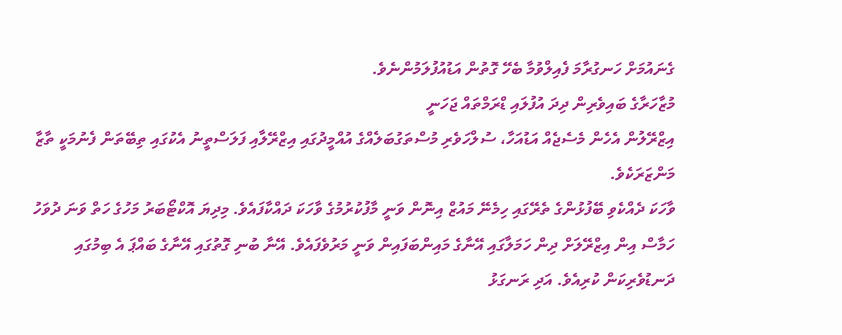ގެނައުމަށް ހަނގުރާމަ ފެއިލްވުމާ ބެހޭ ގޮތުން އަޑުއުފުލަމުންނެވެ.
މުޒާހަރާގެ ބައިވެރިން ދިދަ އުފުލައި ޑްރަމްތައް ޖަހަނީ
އިޒްރޭލުން އެހެން މެސެޖެއް އަޑުއަހާ، ސުލްހަވެރި މުސްތަގުބަލެއްގެ އުއްމީދުގައި އިޒްރޭލާއި ފަލަސްތީނު އެކުގައި ތިބޭތަން ފެނުމަކީ ތާޒާ މަންޒަރަކެވެ.
ވާހަކަ ދެއްކެވި ބޭފުޅުންގެ ތެރޭގައި ހިމެނޭ މައުޒް އިނޮން ވަނީ މާފުކުރުމުގެ ވާހަކަ ދައްކާފައެވެ. މިދިޔަ އޮކްޓޯބަރު މަހުގެ ހަތް ވަނަ ދުވަހު ހަމާސް އިން އިޒްރޭލަށް ދިން ހަމަލާގައި އޭނާގެ މައިންބަފައިން ވަނީ މަރުވެފައެވެ. އޭނާ ބުނި ގޮތުގައި އޭނާގެ ބައްޕަ އެ ބިމުގައި ދަނޑުވެރިކަން ކުރިއެވެ. އަދި ރަނގަޅު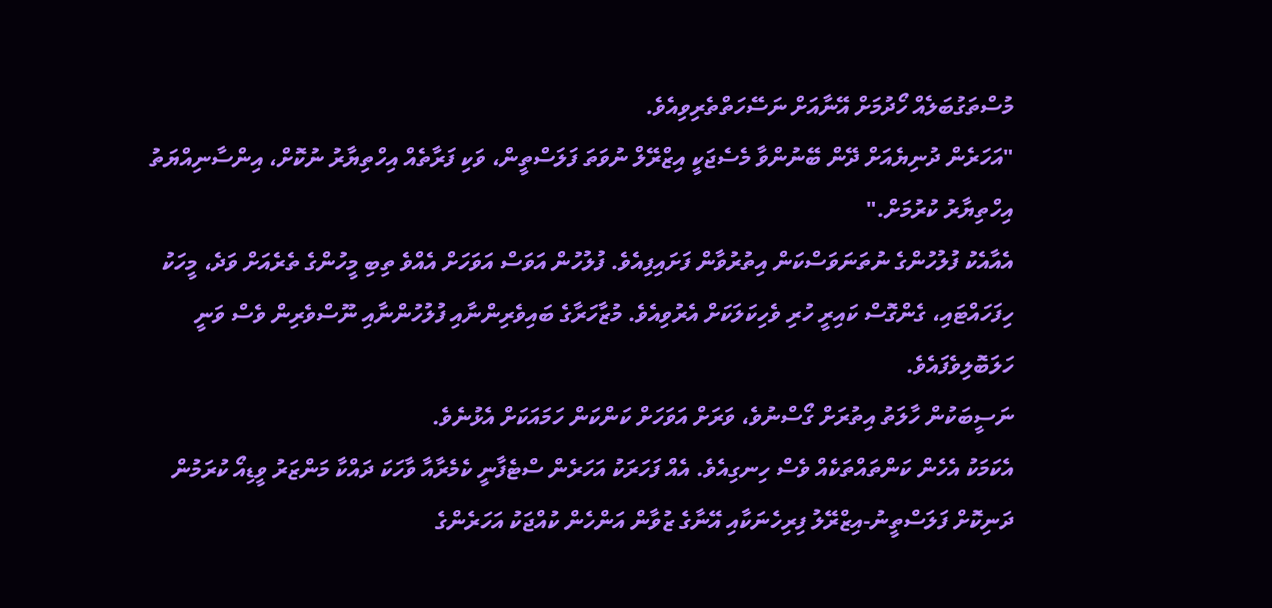މުސްތަގުބަލެއް ހޯދުމަށް އޭނާއަށް ނަސޭހަތްތެރިވިއެވެ.
"އަހަރެން ދުނިޔެއަށް ދޭން ބޭނުންވާ މެސެޖަކީ އިޒްރޭލް ނުވަތަ ފަލަސްތީން، ވަކި ފަރާތެއް އިހްތިޔާރު ނުކޮށް، އިންސާނިއްޔަތު އިހްތިޔާރު ކުރުމަށް."
އެއާއެކު ފުލުހުންގެ ނުތަނަވަސްކަން އިތުރުވާން ފަށައިފިއެވެ. ފުލުހުން އަވަސް އަވަހަށް އެއްވެ ތިބި މީހުންގެ ތެރެއަށް ވަދެ، މީހަކު ހިފަހައްޓައި، ގެންގޮސް ކައިރީ ހުރި ވެހިކަލަކަށް އެރުވިއެވެ. މުޒާހަރާގެ ބައިވެރިންނާއި ފުލުހުންނާއި ނޫސްވެރިން ވެސް ވަނީ ހަލަބޮލިވެފައެވެ.
ނަސީބަކުން ހާލަތު އިތުރަށް ގޯސްނުވެ، ވަރަށް އަވަހަށް ކަންކަން ހަމައަކަށް އެޅުނެވެ.
އެކަމަކު އެހެން ކަންތައްތަކެއް ވެސް ހިނގިއެވެ. އެއް ފަހަރަކު އަހަރެން ސްޓެފާނީ ކެމެރާއާ ވާހަކަ ދައްކާ މަންޒަރު ވީޑިއޯ ކުރަމުން ދަނިކޮށް ފަލަސްތީނު-އިޒްރޭލު ފިރިހެނަކާއި އޭނާގެ ޒުވާން އަންހެން ކުއްޖަކު އަހަރެންގެ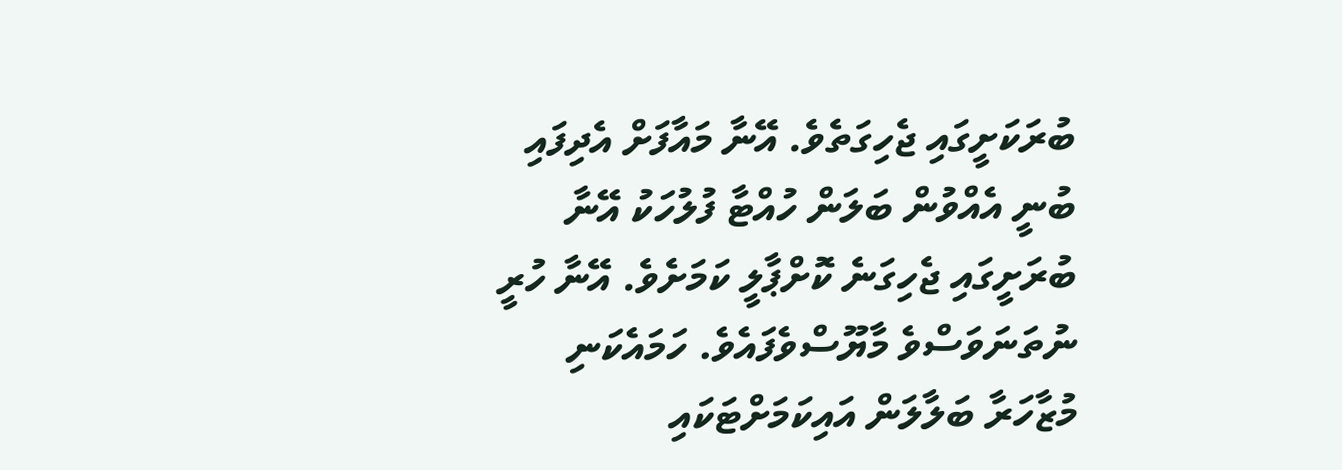ބުރަކަށީގައި ޖެހިގަތެވެ. އޭނާ މައާފަށް އެދިފައި ބުނީ އެއްވުން ބަލަން ހުއްޓާ ފުލުހަކު އޭނާ ބުރަށީގައި ޖެހިގަނެ ކޮށްޕާލީ ކަމަށެވެ. އޭނާ ހުރީ ނުތަނަވަސްވެ މާޔޫސްވެފައެވެ. ހަމައެކަނި މުޒާހަރާ ބަލާލަން އައިކަމަށްޓަކައި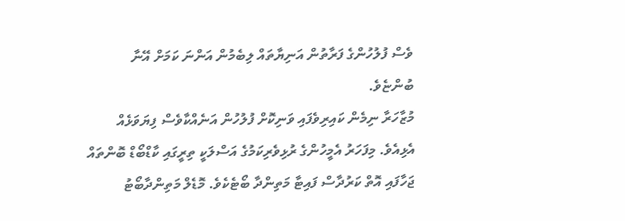ވެސް ފުލުހުންގެ ފަރާތުން އަނިޔާތައް ލިބެމުން އަންނަ ކަމަށް އޭނާ ބުންޏެވެ.
މުޒާހަރާ ނިމެން ކައިރިވެފައި ވަނިކޮށް ފުލުހުން އަނެއްކާވެސް ފިޔަވަޅެއް އެޅިއެވެ. މިފަހަރު އެމީހުންގެ ރުޅިވެރިކަމުގެ އަސްލަކީ ތިރީގައި ކާޑްބޯޑް ބޮންތައް ޖަހާފައި އޮތް ކަރުދާސް ފައިޓާ މަތިންދާ ބޯޓެކެވެ. މޮޑެލް މަތިންދާބޯޓު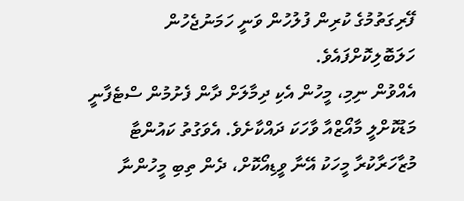ފޭރިގަތުމުގެ ކުރިން ފުލުހުން ވަނީ ހަމަނުޖެހުން ހަލަބޮލިކޮށްފައެވެ.
އެއްވުން ނިމި، މީހުން އެކި ދިމާލަށް ދާން ފެށުމުން ސްޓެފާނީ މަޑުކޮށްލީ މާއޯޒްއާ ވާހަކަ ދައްކާށެވެ. އެވަގުތު ކައުންޓާ މުޒާހަރާކުރާ މީހަކު އޭނާ ވީޑިއޯކޮށް، ދެން ތިބި މީހުންނާ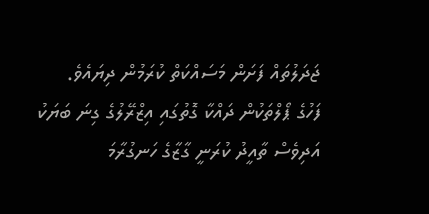ޖަދަލުތައް ފަށަން މަސައްކަތް ކުރަމުން ދިޔައެވެ.
ފަހުގެ ޕޯލްތަކުން ދައްކާ ގޮތުގައި އިޒްރޭލުގެ ގިނަ ބަޔަކު އަދިވެސް ތާއީދު ކުރަނީ ގާޒާގެ ހަނގުރާމަ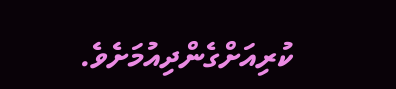ކުރިއަށްގެންދިއުމަށެވެ.